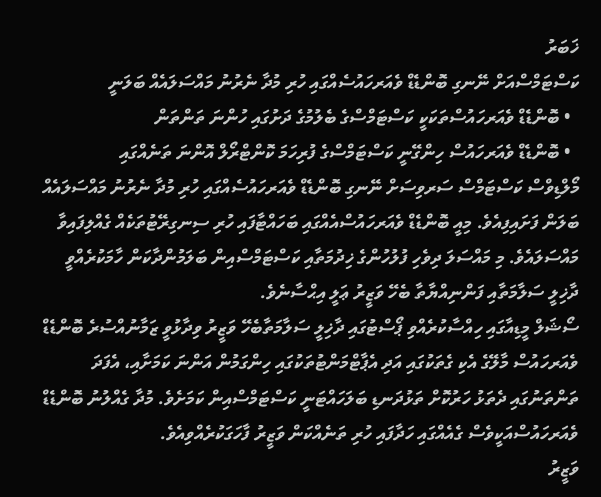ޚަބަރު
ކަސްޓަމްސްއަށް ނޭނގި ބޮންޑެޑް ވެއަރހައުސެއްގައި ހުރި މުދާ ނެރުނު މައްސަލައެއް ބަލަނީ
  • ބޮންޑެޑް ވެއަރހައުސްތަކަކީ ކަސްޓަމްސްގެ ބެލުމުގެ ދަށުގައި ހުންނަ ތަންތަން
  • ބޮންޑެޑް ވެއަރހައުސް ހިންގޭނީ ކަސްޓަމްސްގެ ފުރިހަމަ ކޮންޓްރޯލް އޮންނަ ތަނެއްގައި
މޯލްޑިވްސް ކަސްޓަމްސް ސަރވިސަށް ނޭނގި ބޮންޑެޑް ވެއަރހައުސެއްގައި ހުރި މުދާ ނެރުނު މައްސަލައެއް ބަލަން ފަށައިފިއެވެ. މިއީ ބޮންޑެޑް ވެއަރހައުސްއެއްގައި ބަހައްޓާފައި ހުރި ސިނގިރޭޓުތަކެއް ގެއްލިފައިވާ މައްސަލައެވެ. މި މައްސަލަ ދިވެހި ފުލުހުންގެ ޚިދުމަތާއި ކަސްޓަމްސްއިން ބަލަމުންދާކަން ހާމަކުރެއްވީ ދާޚިލީ ސަލާމަތާއި ފަންނިއްޔާތާ ބެހޭ ވަޒީރު ޢަލީ އިޙްސާނެވެ.
ސޯޝަލް މީޑިއާގައި ހިއްސާކުރެއްވި ޕޯސްޓުގައި ދާޚިލީ ސަލާމަތާބެހޭ ވަޒީރު ވިދާޅުވީ ޒަމާނުއްސުރެ ބޮންޑެޑް ވެއަރހައުސް މާލޭގެ އެކި ގެތަކުގައި އަދި އެޕާޓްމަންޓުތަކުގައި ހިންގަމުން އަންނަ ކަމަށާއި، އެފަދަ ތަންތަނުގައި ދެތަޅު ހަރުކޮށް ތަޅުދަނޑި ބަލަހައްޓަނީ ކަސްޓަމްސްއިން ކަމަށެވެ. މުދާ ގެއްލުނު ބޮންޑެޑް ވެއަރހައުސްއަކީވެސް ގެއެއްގައި ހަދާފައި ހުރި ތަނެއްކަން ވަޒީރު ފާހަގަކުރެއްވިއެވެ.
ވަޒީރު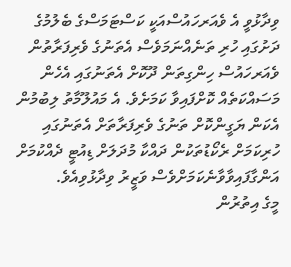ވިދާޅުވީ އެ ވެއަރހައުސްއަކީ ކަސްޓަމަސްގެ ބެލުމުގެ ދަށުގައި ހުރި ތަނެއްނަމަވެސް އެތަނުގެ ވެރިފަރާތުން ވެއަރހައުސް ހިންގިތަން ދޫކޮށް އެތަނުގައި އެހެން މަސައްކަތެއް ކޮށްފައިވާ ކަމަށެވެ. އެ މައުލޫމާތު ލިބުމުން އެކަން ޔަގީންކޮށް ތަނުގެ ވެރިފަރާތަށް އެތަނުގައި ހުރިކަމަށް ރެކޯޑުތަކުން ދައްކާ މުދަލަށް ޑިއުޓީ ދެއްކުމަށް އަންގާފައިވާވާނެކަމަށްވެސް ވަޒީރު ވިދާޅުވިއެވެ.
މީގެ އިތުރުން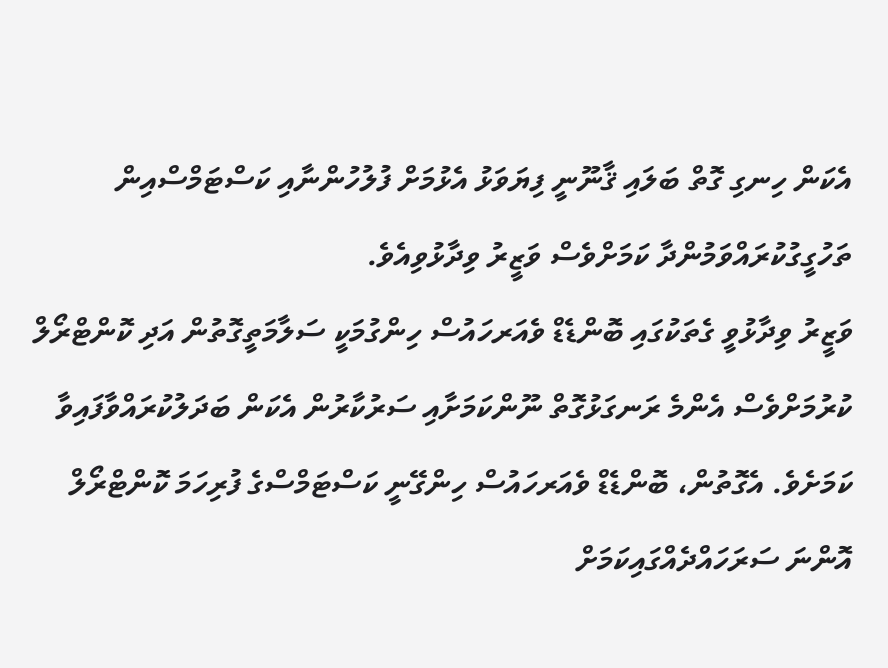އެކަން ހިނގި ގޮތް ބަލައި ޤާނޫނީ ފިޔަވަޅު އެޅުމަށް ފުލުހުންނާއި ކަސްޓަމްސްއިން ތަހުގީގުކުރައްވަމުންދާ ކަމަށްވެސް ވަޒީރު ވިދާޅުވިއެވެ.
ވަޒީރު ވިދާޅުވީ ގެތަކުގައި ބޮންޑެޑް ވެއަރހައުސް ހިންގުމަކީ ސަލާމަތީގޮތުން އަދި ކޮންޓްރޯލް ކުރުމަށްވެސް އެންމެ ރަނގަޅުގޮތް ނޫންކަމަށާއި ސަރުކާރުން އެކަން ބަދަލުކުރައްވާފައިވާ ކަމަށެވެ. އެގޮތުން، ބޮންޑެޑް ވެއަރހައުސް ހިންގޭނީ ކަސްޓަމްސްގެ ފުރިހަމަ ކޮންޓްރޯލް އޮންނަ ސަރަހައްދެއްގައިކަމަށް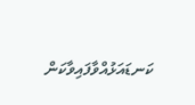ކަނޑައަޅުއްވާފައިވާކަން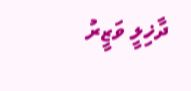ދާޚިލީ ވަޒީރު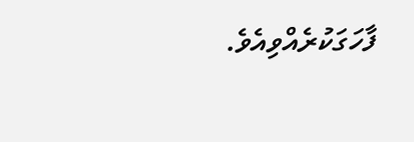ފާހަގަކުރެއްވިއެވެ.